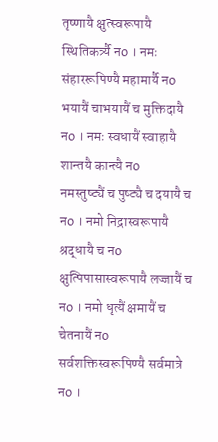तृष्णायै क्षुत्स्वरूपायै स्थितिकर्त्र्यै नo । नमः संहाररूपिण्यै महामार्यै नo
भयायैं चाभयायैं च मुक्तिदायै नo । नमः स्वधायैं स्वाहायै शान्तयै कान्त्यै नo
नमस्तुष्ट्यैं च पुष्ट्यै च दयायै च नo । नमो निद्रास्वरूपायै श्रद्धायै च नo
क्षुत्पिपासास्वरूपायै लज्जायैं च नo । नमो धृत्यैं क्षमायैं च चेतनायैं नo
सर्वशक्तिस्वरूपिण्यै सर्वमात्रे नo ।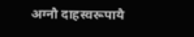अग्नौ दाहस्वरूपायै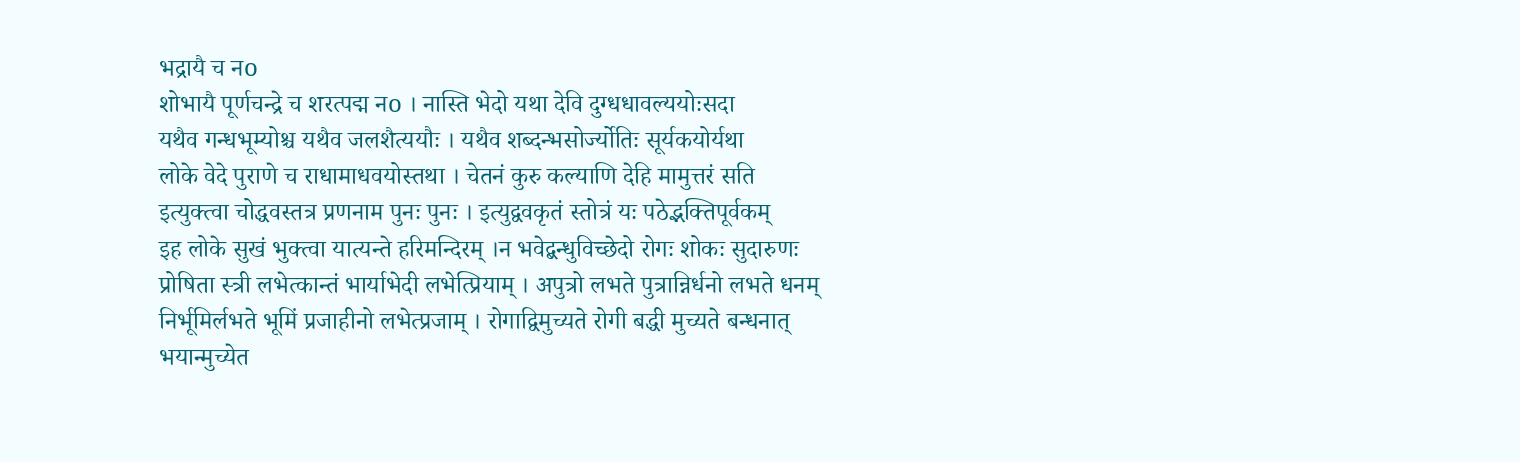भद्रायै च नo
शोभायै पूर्णचन्द्रे च शरत्पद्म नo । नास्ति भेदो यथा देवि दुग्धधावल्ययोःसदा
यथैव गन्धभूम्योश्च यथैव जलशैत्ययौः । यथैव शब्दन्भसोर्ज्योतिः सूर्यकयोर्यथा
लोके वेदे पुराणे च राधामाधवयोस्तथा । चेतनं कुरु कल्याणि देहि मामुत्तरं सति
इत्युक्त्वा चोद्धवस्तत्र प्रणनाम पुनः पुनः । इत्युद्ववकृतं स्तोत्रं यः पठेद्भक्तिपूर्वकम्
इह लोके सुखं भुक्त्वा यात्यन्ते हरिमन्दिरम् ।न भवेद्बन्धुविच्छेदो रोगः शोकः सुदारुणः
प्रोषिता स्त्री लभेत्कान्तं भार्याभेदी लभेत्प्रियाम् । अपुत्रो लभते पुत्रान्निर्धनो लभते धनम्
निर्भूमिर्लभते भूमिं प्रजाहीनो लभेत्प्रजाम् । रोगाद्विमुच्यते रोगी बद्धी मुच्यते बन्धनात्
भयान्मुच्येत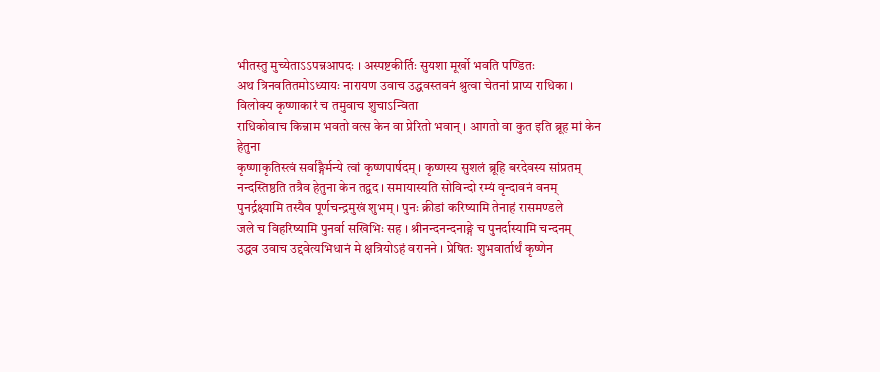भीतस्तु मुच्येताऽऽपन्नआपदः । अस्पष्टकीर्तिः सुयशा मूर्खो भवति पण्डितः
अथ त्रिनवतितमोऽध्यायः नारायण उवाच उद्धवस्तवनं श्रुत्वा चेतनां प्राप्य राधिका । विलोक्य कृष्णाकारं च तमुवाच शुचाऽन्विता
राधिकोवाच किन्नाम भवतो वत्स केन वा प्रेरितो भवान् । आगतो वा कुत इति ब्रूह मां केन हेतुना
कृष्णाकृतिस्त्वं सर्वाङ्गैर्मन्ये त्वां कृष्णपार्षदम् । कृष्णस्य सुशलं ब्रूहि बरदेवस्य सांप्रतम्
नन्दस्तिष्ठति तत्रैव हेतुना केन तद्वद । समायास्यति सोविन्दो रम्यं वृन्दावनं वनम्
पुनर्द्रक्ष्यामि तस्यैव पूर्णचन्द्रमुखं शुभम् । पुनः क्रीडां करिष्यामि तेनाहं रासमण्डले
जले च विहरिष्यामि पुनर्वा सखिभिः सह । श्रीनन्दनन्दनाङ्गे च पुनर्दास्यामि चन्दनम्
उद्धव उवाच उद्दवेत्यभिधानं मे क्षत्रियोऽहं वरानने । प्रेषितः शुभवार्तार्थं कृष्णेन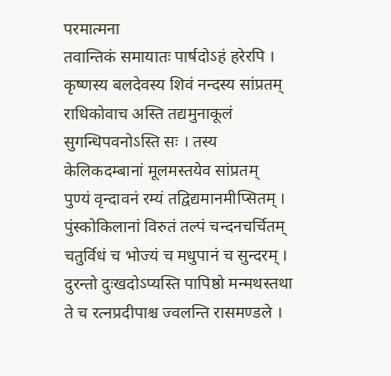परमात्मना
तवान्तिकं समायातः पार्षदोऽहं हरेरपि । कृष्णस्य बलदेवस्य शिवं नन्दस्य सांप्रतम्
राधिकोवाच अस्ति तद्यमुनाकूलं सुगन्धिपवनोऽस्ति सः । तस्य केलिकदम्बानां मूलमस्तयेव सांप्रतम्
पुण्यं वृन्दावनं रम्यं तद्विद्यमानमीप्सितम् । पुंस्कोकिलानां विरुतं तल्पं चन्दनचर्चितम्
चतुर्विधं च भोज्यं च मधुपानं च सुन्दरम् । दुरन्तो दुःखदोऽप्यस्ति पापिष्ठो मन्मथस्तथा
ते च रत्नप्रदीपाश्च ज्वलन्ति रासमण्डले ।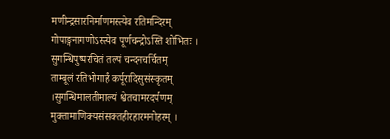मणीन्द्रसारनिर्माणमस्त्येव रतिमन्दिरम्
गोपाङ्गनागणोऽस्त्येव पूर्णचन्द्रोऽस्ति शोभितः । सुगन्धिपुष्परचितं तल्पं चन्दनचर्चितम्
ताम्बूलं रतिभोगार्हं कर्पूरादिसुसंस्कृतम् ।सुगन्धिमालतीमाल्यं श्वेतचामरदर्पणम्
मुक्तामाणिक्यसंसक्तहीरहारमनोहरम् ।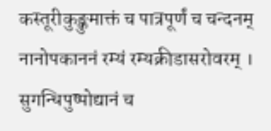कस्तूरीकुङ्कुमाक्तं च पात्रपूर्णं च चन्दनम्
नानोपकाननं रम्यं रम्यक्रीडासरोवरम् । सुगन्धिपुष्पोद्यानं च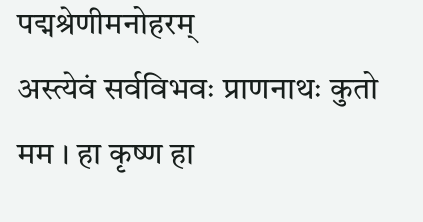पद्मश्रेणीमनोहरम्
अस्त्येवं सर्वविभवः प्राणनाथः कुतो मम । हा कृष्ण हा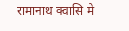रामानाथ क्वासि मे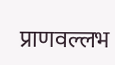प्राणवल्लभ